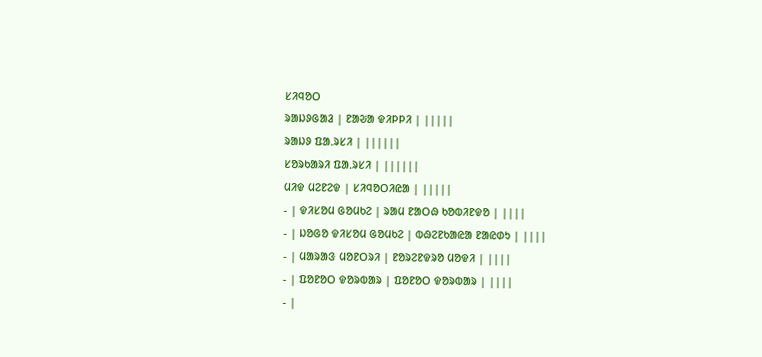ᱥᱤᱧᱚᱛ
ᱨᱟᱡᱽᱜᱟᱲ | ᱱᱟᱶᱟ ᱫᱤᱞᱞᱤ | |||||
ᱨᱟᱡᱽ ᱯᱟᱹᱨᱥᱤ | ||||||
ᱥᱚᱨᱠᱟᱨᱤ ᱯᱟᱹᱨᱥᱤ | ||||||
ᱢᱤᱫ ᱢᱮᱱᱮᱫ | ᱥᱤᱧᱚᱛᱤᱭᱟ | |||||
- | ᱫᱤᱥᱚᱢ ᱜᱚᱢᱠᱮ | ᱨᱟᱢ ᱱᱟᱛᱷ ᱠᱚᱵᱤᱱᱫᱚ | ||||
- | ᱡᱚᱜᱚ ᱫᱤᱥᱚᱢ ᱜᱚᱢᱠᱮ | ᱵᱷᱮᱱᱠᱟᱭᱟ ᱱᱟᱭᱰᱩ | ||||
- | ᱢᱟᱨᱟᱝ ᱢᱚᱱᱛᱨᱤ | ᱱᱚᱨᱮᱱᱫᱨᱚ ᱢᱚᱫᱤ | ||||
- | ᱯᱚᱱᱚᱛ ᱫᱚᱨᱵᱟᱨ | ᱯᱚᱱᱚᱛ ᱫᱚᱨᱵᱟᱨ | ||||
- |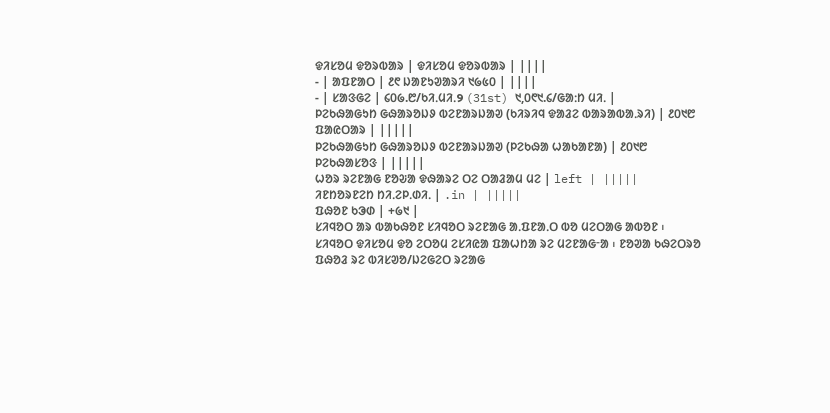ᱫᱤᱥᱚᱢ ᱫᱚᱨᱵᱟᱨ | ᱫᱤᱥᱚᱢ ᱫᱚᱨᱵᱟᱨ | ||||
- | ᱟᱯᱱᱟᱛ | ᱒᱖ ᱡᱟᱱᱩᱣᱟᱨᱤ ᱑᱙᱕᱐ | ||||
- | ᱥᱟᱝᱜᱮ | ᱔᱐᱙.᱘/ᱠᱤᱹᱢᱤᱹ୨ (31st) ᱑,᱐᱖᱑.᱔/ᱜᱟᱺᱴ ᱢᱤᱹ |
ᱞᱮᱠᱷᱟᱜᱩᱴ ᱜᱷᱟᱨᱚᱡᱽ ᱵᱮᱱᱟᱨᱡᱟᱣ (ᱠᱤᱨᱤᱧ ᱫᱟᱲᱮ ᱵᱟᱨᱟᱵᱟᱹᱨᱤ) | ᱒᱐᱑᱘ ᱯᱟᱭᱛᱟᱨ | |||||
ᱞᱮᱠᱷᱟᱜᱩᱴ ᱜᱷᱟᱨᱚᱡᱽ ᱵᱮᱱᱟᱨᱡᱟᱣ (ᱞᱮᱠᱷᱟ ᱦᱟᱠᱟᱱᱟ) | ᱒᱐᱑᱘ ᱞᱮᱠᱷᱟᱥᱚᱝ | |||||
ᱦᱚᱨ ᱨᱮᱱᱟᱜ ᱱᱚᱶᱟ ᱫᱷᱟᱨᱮ ᱛᱮ ᱛᱟᱲᱟᱢ ᱢᱮ | left | |||||
ᱤᱱᱴᱚᱨᱱᱮᱴ ᱴᱤᱹᱮᱞᱹᱰᱤᱹ | .in | |||||
ᱯᱷᱚᱱ ᱠᱳᱰ | +᱙᱑ |
ᱥᱤᱧᱚᱛ ᱟᱨ ᱵᱟᱠᱷᱚᱱ ᱥᱤᱧᱚᱛ ᱨᱮᱱᱟᱜ ᱟᱹᱯᱱᱟᱹᱛ ᱵᱚ ᱢᱮᱛᱟᱜ ᱟᱵᱚᱱ ᱾ ᱥᱤᱧᱚᱛ ᱫᱤᱥᱚᱢ ᱫᱚ ᱮᱛᱚᱢ ᱮᱥᱤᱭᱟ ᱯᱟᱦᱴᱟ ᱨᱮ ᱢᱮᱱᱟᱜᱼᱟ ᱾ ᱱᱚᱣᱟ ᱠᱷᱮᱛᱨᱚ ᱯᱷᱚᱲ ᱨᱮ ᱵᱤᱥᱣᱚ/ᱡᱮᱜᱮᱛ ᱨᱮᱟᱜ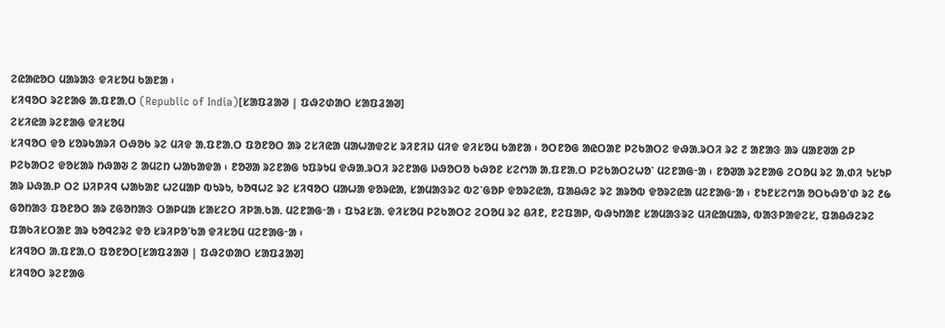ᱮᱭᱟᱭᱚᱛ ᱢᱟᱨᱟᱝ ᱫᱤᱥᱚᱢ ᱠᱟᱱᱟ ᱾
ᱥᱤᱧᱚᱛ ᱨᱮᱱᱟᱜ ᱟᱹᱯᱱᱟᱹᱛ (Republic of India)[ᱥᱟᱯᱲᱟᱣ | ᱯᱷᱮᱰᱟᱛ ᱥᱟᱯᱲᱟᱣ]
ᱮᱥᱤᱭᱟ ᱨᱮᱱᱟᱜ ᱫᱤᱥᱚᱢ
ᱥᱤᱧᱚᱛ ᱫᱚ ᱥᱚᱨᱠᱟᱨᱤ ᱛᱷᱚᱠ ᱨᱮ ᱢᱤᱫ ᱟᱹᱯᱱᱟᱹᱛ ᱯᱚᱱᱚᱛ ᱟᱨ ᱮᱥᱤᱭᱟ ᱢᱟᱦᱟᱫᱮᱥ ᱨᱤᱱᱤᱡ ᱢᱤᱫ ᱫᱤᱥᱚᱢ ᱠᱟᱱᱟ ᱾ ᱚᱛᱱᱚᱜ ᱟᱭᱛᱟᱱ ᱞᱮᱠᱟᱛᱮ ᱫᱷᱟᱹᱨᱛᱤ ᱨᱮ ᱗ ᱟᱱᱟᱝ ᱟᱨ ᱢᱟᱱᱣᱟ ᱮᱞ ᱞᱮᱠᱟᱛᱮ ᱫᱚᱥᱟᱨ ᱴᱷᱟᱶ ᱮ ᱟᱢᱮᱴ ᱦᱟᱠᱟᱫᱟ ᱾ ᱱᱚᱣᱟ ᱨᱮᱱᱟᱜ ᱩᱯᱨᱩᱢ ᱫᱷᱟᱹᱨᱛᱤ ᱨᱮᱱᱟᱜ ᱡᱷᱚᱛᱚ ᱠᱷᱚᱱ ᱥᱮᱬᱟ ᱟᱹᱯᱱᱟᱹᱛ ᱞᱮᱠᱟᱛᱮᱦᱚᱸ ᱢᱮᱱᱟᱜᱼᱟ ᱾ ᱱᱚᱣᱟ ᱨᱮᱱᱟᱜ ᱮᱛᱚᱢ ᱨᱮ ᱟᱹᱰᱤ ᱩᱥᱩᱞ ᱟᱨ ᱡᱷᱟᱹᱞ ᱛᱮ ᱡᱤᱞᱤᱧ ᱦᱟᱠᱟᱱ ᱦᱮᱢᱟᱞ ᱵᱩᱨᱩ, ᱠᱚᱧᱦᱮ ᱨᱮ ᱥᱤᱧᱚᱛ ᱢᱟᱦᱟ ᱫᱚᱨᱭᱟ, ᱥᱟᱢᱟᱝᱨᱮ ᱵᱮᱸᱜᱚᱞ ᱫᱚᱨᱮᱭᱟ, ᱯᱟᱪᱷᱮ ᱨᱮ ᱟᱨᱚᱵ ᱫᱚᱨᱮᱭᱟ ᱢᱮᱱᱟᱜᱼᱟ ᱾ ᱱᱩᱱᱥᱮᱬᱟ ᱚᱛᱠᱷᱚᱸᱰ ᱨᱮ ᱒᱙ ᱜᱚᱴᱟᱝ ᱯᱚᱱᱚᱛ ᱟᱨ ᱗ᱜᱚᱴᱟᱝ ᱛᱟᱞᱢᱟ ᱥᱟᱥᱮᱛ ᱤᱞᱟᱹᱠᱟᱹ ᱢᱮᱱᱟᱜᱼᱟ ᱾ ᱯᱩᱲᱥᱟᱹ ᱫᱤᱥᱚᱢ ᱞᱮᱠᱟᱛᱮ ᱮᱛᱚᱢ ᱨᱮ ᱪᱤᱱ, ᱱᱮᱯᱟᱞ, ᱵᱷᱩᱴᱟᱱ ᱥᱟᱢᱟᱝᱨᱮ ᱢᱤᱭᱟᱢᱟᱨ, ᱵᱟᱝᱞᱟᱫᱮᱥ, ᱯᱟᱪᱷᱮᱨᱮ ᱯᱟᱠᱤᱥᱛᱟᱱ ᱟᱨ ᱠᱚᱧᱮᱨᱮ ᱫᱚ ᱥᱨᱤᱞᱚᱸᱠᱟ ᱫᱤᱥᱚᱢ ᱢᱮᱱᱟᱜᱼᱟ ᱾
ᱥᱤᱧᱚᱛ ᱟᱹᱯᱱᱟᱹᱛ ᱯᱚᱱᱚᱛ[ᱥᱟᱯᱲᱟᱣ | ᱯᱷᱮᱰᱟᱛ ᱥᱟᱯᱲᱟᱣ]
ᱥᱤᱧᱚᱛ ᱨᱮᱱᱟᱜ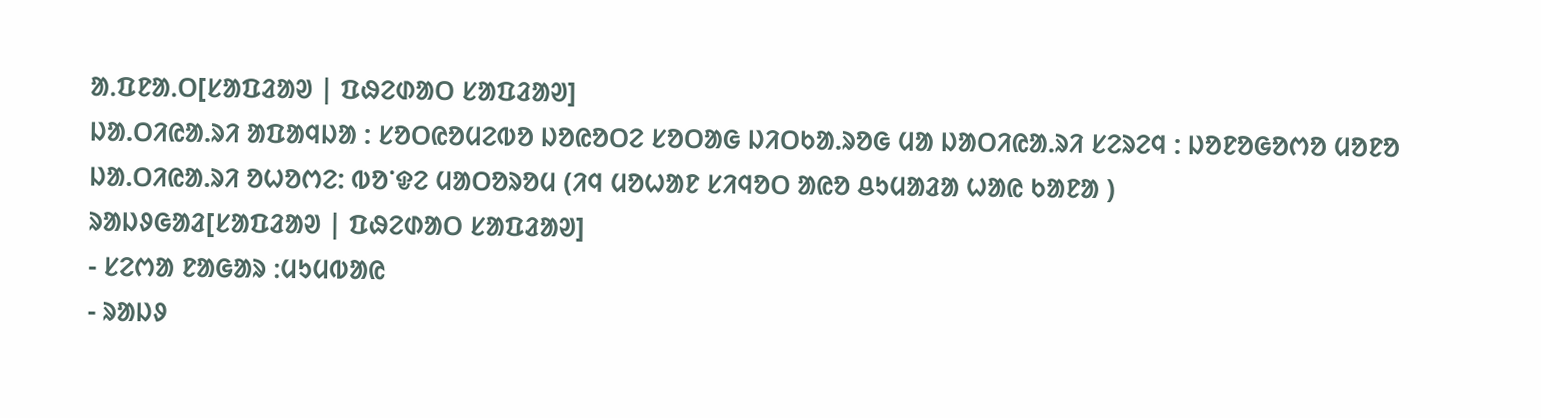ᱟᱹᱯᱱᱟᱹᱛ[ᱥᱟᱯᱲᱟᱣ | ᱯᱷᱮᱰᱟᱛ ᱥᱟᱯᱲᱟᱣ]
ᱡᱟ.ᱛᱤᱭᱟ.ᱨᱤ ᱟᱯᱟᱧᱡᱟ : ᱥᱚᱛᱭᱚᱢᱮᱵᱚ ᱡᱚᱭᱚᱛᱮ ᱥᱚᱛᱟᱜ ᱡᱤᱛᱠᱟ.ᱨᱚᱜ ᱢᱟ ᱡᱟᱛᱤᱭᱟ.ᱨᱤ ᱥᱮᱨᱮᱧ : ᱡᱚᱱᱚᱜᱚᱬᱚ ᱢᱚᱱᱚ ᱡᱟ.ᱛᱤᱭᱟ.ᱨᱤ ᱚᱦᱚᱬᱮ: ᱵᱚᱸᱫᱮ ᱢᱟᱛᱚᱨᱚᱢ (ᱤᱧ ᱢᱚᱦᱟᱱ ᱥᱤᱧᱚᱛ ᱟᱭᱚ ᱪᱩᱢᱟᱲᱟ ᱦᱟᱭ ᱠᱟᱱᱟ )
ᱨᱟᱡᱽᱜᱟᱲ[ᱥᱟᱯᱲᱟᱣ | ᱯᱷᱮᱰᱟᱛ ᱥᱟᱯᱲᱟᱣ]
- ᱥᱮᱬᱟ ᱱᱟᱜᱟᱨ ᱺᱢᱩᱢᱵᱟᱭ
- ᱨᱟᱡᱽ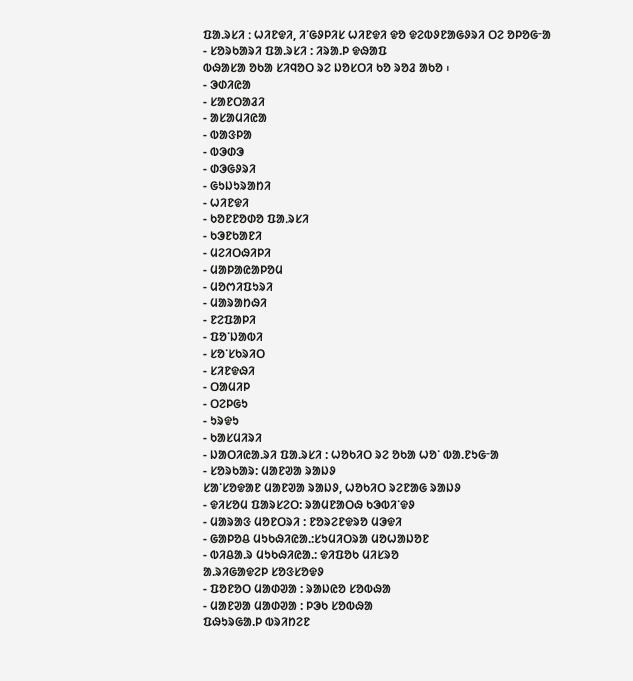ᱯᱟ.ᱨᱥᱤ ᱺ ᱦᱤᱱᱫᱤ, ᱤᱸᱜᱽᱞᱤᱥ ᱦᱤᱱᱫᱤ ᱫᱚ ᱫᱮᱵᱽᱱᱟᱜᱽᱨᱤ ᱛᱮ ᱚᱞᱚᱜᱼᱟ
- ᱥᱚᱨᱠᱟᱨᱤ ᱯᱟ.ᱨᱥᱤ : ᱤᱨᱟ.ᱞ ᱫᱷᱟᱯ
ᱵᱷᱟᱥᱟ ᱚᱠᱟ ᱥᱤᱧᱚᱛ ᱨᱮ ᱡᱚᱥᱛᱤ ᱠᱚ ᱨᱚᱲ ᱟᱠᱚ ᱾
- ᱳᱰᱤᱭᱟ
- ᱥᱟᱱᱛᱟᱲᱤ
- ᱟᱥᱟᱢᱤᱭᱟ
- ᱵᱟᱝᱞᱟ
- ᱵᱳᱰᱳ
- ᱰᱳᱜᱽᱨᱤ
- ᱜᱩᱡᱩᱨᱟᱴᱤ
- ᱦᱤᱱᱫᱤ
- ᱠᱚᱱᱱᱚᱰᱚ ᱯᱟᱹᱨᱥᱤ
- ᱠᱳᱱᱠᱟᱱᱤ
- ᱢᱮᱤᱛᱷᱤᱞᱤ
- ᱢᱟᱞᱟᱭᱟᱞᱚᱢ
- ᱢᱚᱬᱤᱯᱩᱨᱤ
- ᱢᱟᱨᱟᱴᱷᱤ
- ᱱᱮᱯᱟᱞᱤ
- ᱯᱚᱸᱡᱟᱵᱤ
- ᱥᱚᱸᱥᱠᱨᱤᱛ
- ᱥᱤᱱᱫᱷᱤ
- ᱛᱟᱢᱤᱞ
- ᱛᱮᱞᱜᱩ
- ᱩᱨᱫᱩ
- ᱠᱟᱥᱢᱤᱨᱤ
- ᱡᱟᱛᱤᱭᱟ.ᱨᱤ ᱯᱟ.ᱨᱥᱤ : ᱦᱚᱠᱤᱛ ᱨᱮ ᱚᱠᱟ ᱦᱚᱸ ᱵᱟ.ᱱᱩᱜᱼᱟ
- ᱥᱚᱨᱠᱟᱨ: ᱢᱟᱱᱣᱟ ᱨᱟᱡᱽ
ᱥᱟᱸᱥᱚᱫᱟᱱ ᱢᱟᱱᱣᱟ ᱨᱟᱡᱽ, ᱦᱚᱠᱤᱛ ᱨᱮᱱᱟᱜ ᱨᱟᱡᱽ
- ᱫᱤᱥᱚᱢ ᱯᱟᱨᱥᱮᱛ: ᱨᱟᱢᱱᱟᱛᱷ ᱠᱳᱵᱤᱸᱫᱽ
- ᱢᱟᱨᱟᱝ ᱢᱚᱱᱛᱨᱤ : ᱱᱚᱨᱮᱱᱫᱨᱚ ᱢᱳᱫᱤ
- ᱜᱟᱞᱚᱪ ᱢᱩᱠᱷᱤᱭᱟ.:ᱥᱩᱢᱤᱛᱨᱟ ᱢᱚᱦᱟᱡᱚᱱ
- ᱵᱤᱪᱟ.ᱨ ᱢᱩᱠᱷᱤᱭᱟ.: ᱫᱤᱯᱚᱠ ᱢᱤᱥᱨᱚ
ᱟ.ᱨᱤᱜᱟᱫᱮᱞ ᱥᱚᱝᱥᱚᱫᱽ
- ᱯᱚᱱᱚᱛ ᱢᱟᱰᱣᱟ : ᱨᱟᱡᱭᱚ ᱥᱚᱵᱷᱟ
- ᱢᱟᱱᱣᱟ ᱢᱟᱰᱣᱟ : ᱞᱳᱠ ᱥᱚᱵᱷᱟ
ᱯᱷᱩᱨᱜᱟ.ᱞ ᱵᱨᱤᱴᱮᱱ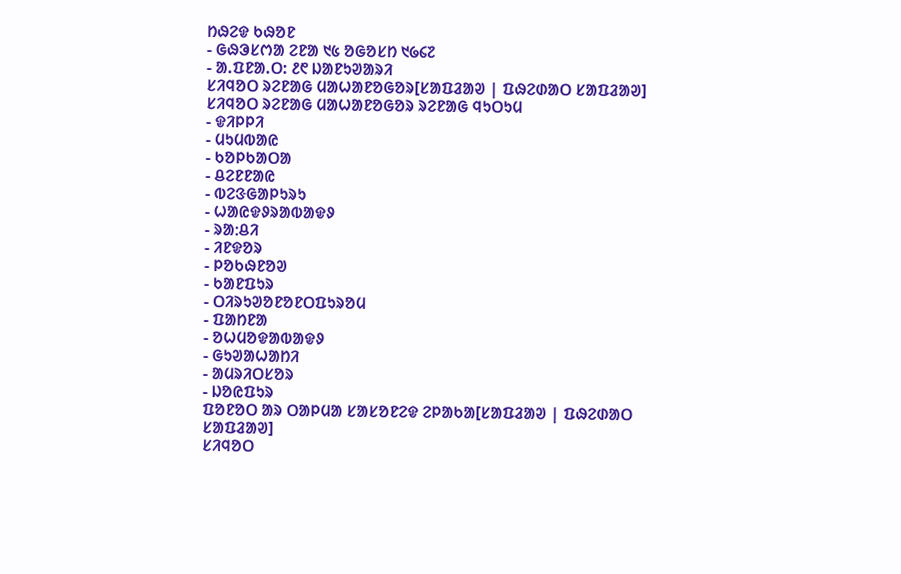ᱴᱷᱮᱫ ᱠᱷᱚᱱ
- ᱜᱷᱳᱥᱬᱟ ᱮᱱᱟ ᱑᱕ ᱚᱜᱚᱥᱴ ᱑᱙᱔᱗
- ᱟ.ᱯᱱᱟ.ᱛ: ᱒᱖ ᱡᱟᱱᱩᱣᱟᱨᱤ
ᱥᱤᱧᱚᱛ ᱨᱮᱱᱟᱜ ᱢᱟᱦᱟᱱᱚᱜᱚᱨ[ᱥᱟᱯᱲᱟᱣ | ᱯᱷᱮᱰᱟᱛ ᱥᱟᱯᱲᱟᱣ]
ᱥᱤᱧᱚᱛ ᱨᱮᱱᱟᱜ ᱢᱟᱦᱟᱱᱚᱜᱚᱨ ᱨᱮᱱᱟᱜ ᱧᱩᱛᱩᱢ
- ᱫᱤᱞᱞᱤ
- ᱢᱩᱢᱵᱟᱭ
- ᱠᱚᱞᱠᱟᱛᱟ
- ᱪᱮᱱᱱᱟᱭ
- ᱵᱮᱝᱜᱟᱞᱩᱨᱩ
- ᱦᱟᱭᱫᱽᱨᱟᱵᱟᱫᱽ
- ᱨᱟᱺᱪᱤ
- ᱤᱱᱫᱚᱨ
- ᱞᱚᱠᱷᱱᱚᱣ
- ᱠᱟᱱᱯᱩᱨ
- ᱛᱤᱨᱩᱣᱚᱱᱚᱱᱛᱯᱩᱨᱚᱢ
- ᱯᱟᱴᱱᱟ
- ᱚᱦᱢᱚᱫᱟᱵᱟᱫᱽ
- ᱜᱩᱣᱟᱦᱟᱴᱤ
- ᱟᱢᱨᱤᱛᱥᱚᱨ
- ᱡᱚᱭᱯᱩᱨ
ᱯᱚᱱᱚᱛ ᱟᱨ ᱛᱟᱞᱢᱟ ᱥᱟᱥᱚᱱᱮᱫ ᱮᱞᱟᱠᱟ[ᱥᱟᱯᱲᱟᱣ | ᱯᱷᱮᱰᱟᱛ ᱥᱟᱯᱲᱟᱣ]
ᱥᱤᱧᱚᱛ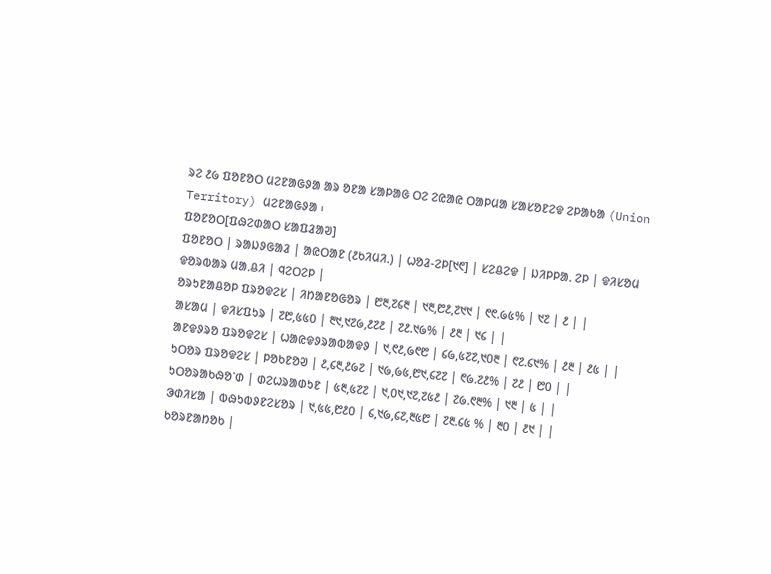ᱨᱮ ᱒᱙ ᱯᱚᱱᱚᱛ ᱢᱮᱱᱟᱜᱽᱟ ᱟᱨ ᱚᱱᱟ ᱥᱟᱞᱟᱜ ᱛᱮ ᱮᱭᱟᱭ ᱛᱟᱞᱢᱟ ᱥᱟᱥᱚᱱᱮᱫ ᱮᱞᱟᱠᱟ (Union Territory) ᱢᱮᱱᱟᱜᱽᱟ ᱾
ᱯᱚᱱᱚᱛ[ᱯᱷᱮᱰᱟᱛ ᱥᱟᱯᱲᱟᱣ]
ᱯᱚᱱᱚᱛ | ᱨᱟᱡᱽᱜᱟᱲ | ᱟᱭᱛᱟᱱ (᱒ᱠᱤᱢᱤ.) | ᱦᱚᱲ-ᱮᱞ[᱑᱖] | ᱥᱮᱪᱮᱫ | ᱡᱤᱞᱞᱟᱹ ᱮᱞ | ᱫᱤᱥᱚᱢ ᱫᱚᱨᱵᱟᱨ ᱢᱟᱹᱪᱤ | ᱧᱮᱛᱮᱞ |
ᱚᱨᱩᱱᱟᱪᱚᱞ ᱯᱨᱚᱫᱮᱥ | ᱤᱴᱟᱱᱚᱜᱚᱨ | ᱘᱓,᱗᱔᱓ | ᱑᱓,᱘᱒,᱗᱑᱑ | ᱖᱖.᱙᱕% | ᱑᱗ | ᱒ | |
ᱟᱥᱟᱢ | ᱫᱤᱥᱯᱩᱨ | ᱗᱘,᱕᱕᱐ | ᱓᱑,᱑᱗᱙,᱒᱗᱒ | ᱗᱒.᱑᱙% | ᱒᱓ | ᱑᱔ | |
ᱟᱱᱫᱽᱨᱚ ᱯᱨᱚᱫᱮᱥ | ᱦᱟᱭᱫᱽᱨᱟᱵᱟᱫᱽ | ᱑,᱖᱒,᱙᱖᱘ | ᱔᱙,᱕᱗᱗,᱑᱐᱓ | ᱖᱗.᱔᱑% | ᱒᱓ | ᱒᱕ | |
ᱩᱛᱚᱨ ᱯᱨᱚᱫᱮᱥ | ᱞᱚᱠᱱᱚᱣ | ᱒,᱔᱓,᱒᱙᱗ | ᱑᱙,᱙᱕,᱘᱑,᱔᱗᱗ | ᱖᱙.᱗᱒% | ᱗᱒ | ᱘᱐ | |
ᱩᱛᱚᱨᱟᱠᱷᱚᱸᱰ | ᱰᱮᱦᱨᱟᱰᱩᱱ | ᱕᱓,᱕᱗᱗ | ᱑,᱐᱑,᱑᱗,᱗᱕᱒ | ᱗᱙.᱖᱓% | ᱑᱓ | ᱕ | |
ᱳᱰᱤᱥᱟ | ᱵᱷᱩᱵᱽᱱᱮᱥᱚᱨ | ᱑,᱕᱕,᱘᱒᱐ | ᱔,᱑᱙,᱔᱗,᱓᱕᱘ | ᱗᱓.᱔᱕ % | ᱓᱐ | ᱒᱑ | |
ᱠᱚᱨᱱᱟᱴᱚᱠ |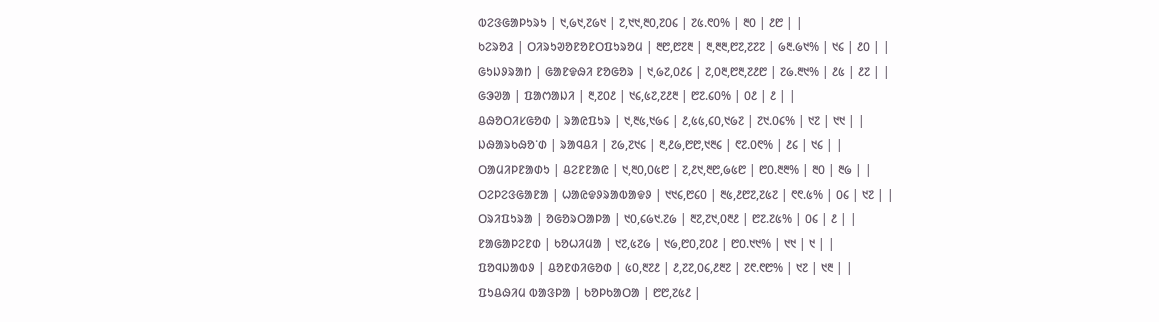ᱵᱮᱝᱜᱟᱞᱩᱨᱩ | ᱑,᱙᱑,᱗᱙᱑ | ᱗,᱑᱑,᱓᱐,᱗᱐᱔ | ᱗᱕.᱖᱐% | ᱓᱐ | ᱒᱘ | |
ᱠᱮᱨᱚᱲ | ᱛᱤᱨᱩᱣᱚᱱᱚᱱᱛᱯᱩᱨᱚᱢ | ᱓᱘,᱘᱗᱓ | ᱓,᱓᱓,᱘᱗,᱗᱗᱗ | ᱙᱓.᱙᱑% | ᱑᱔ | ᱒᱐ | |
ᱜᱩᱡᱽᱨᱟᱴ | ᱜᱟᱱᱫᱷᱤ ᱱᱚᱜᱚᱨ | ᱑,᱙᱗,᱐᱒᱔ | ᱗,᱐᱓,᱘᱓,᱗᱒᱘ | ᱗᱙.᱓᱑% | ᱒᱕ | ᱒᱗ | |
ᱜᱳᱣᱟ | ᱯᱟᱬᱟᱡᱤ | ᱓,᱗᱐᱒ | ᱑᱔,᱕᱗,᱗᱒᱓ | ᱘᱗.᱔᱐% | ᱐᱒ | ᱒ | |
ᱪᱷᱚᱛᱤᱥᱜᱚᱰ | ᱨᱟᱭᱯᱩᱨ | ᱑,᱓᱕,᱑᱙᱔ | ᱒,᱕᱕,᱔᱐,᱑᱙᱗ | ᱗᱑.᱐᱔% | ᱑᱗ | ᱑᱑ | |
ᱡᱷᱟᱨᱠᱷᱚᱸᱰ | ᱨᱟᱧᱪᱤ | ᱗᱙,᱗᱑᱔ | ᱓,᱒᱙,᱘᱘,᱑᱓᱔ | ᱖᱗.᱐᱖% | ᱒᱔ | ᱑᱔ | |
ᱛᱟᱢᱤᱞᱱᱟᱰᱩ | ᱪᱮᱱᱱᱟᱭ | ᱑,᱓᱐,᱐᱕᱘ | ᱗,᱒᱑,᱓᱘,᱙᱕᱘ | ᱘᱐.᱓᱓% | ᱓᱐ | ᱓᱙ | |
ᱛᱮᱞᱮᱝᱜᱟᱱᱟ | ᱦᱟᱭᱫᱽᱨᱟᱵᱟᱫᱽ | ᱑᱑᱔,᱘᱔᱐ | ᱓᱕,᱒᱘᱗,᱗᱕᱗ | ᱖᱖.᱕% | ᱐᱔ | ᱑᱗ | |
ᱛᱨᱤᱯᱩᱨᱟ | ᱚᱜᱚᱨᱛᱟᱞᱟ | ᱑᱐,᱔᱙᱑.᱗᱙ | ᱓᱗,᱗᱑,᱐᱓᱒ | ᱘᱗.᱗᱕% | ᱐᱔ | ᱒ | |
ᱱᱟᱜᱟᱞᱮᱱᱰ | ᱠᱚᱦᱤᱢᱟ | ᱑᱗,᱕᱗᱙ | ᱑᱙,᱘᱐,᱗᱐᱒ | ᱘᱐.᱑᱑% | ᱑᱑ | ᱑ | |
ᱯᱚᱧᱡᱟᱵᱽ | ᱪᱚᱱᱰᱤᱜᱚᱰ | ᱕᱐,᱓᱗᱒ | ᱒,᱗᱗,᱐᱔,᱒᱓᱗ | ᱗᱖.᱖᱘% | ᱑᱗ | ᱑᱓ | |
ᱯᱩᱪᱷᱤᱢ ᱵᱟᱝᱞᱟ | ᱠᱚᱞᱠᱟᱛᱟ | ᱘᱘,᱗᱕᱒ |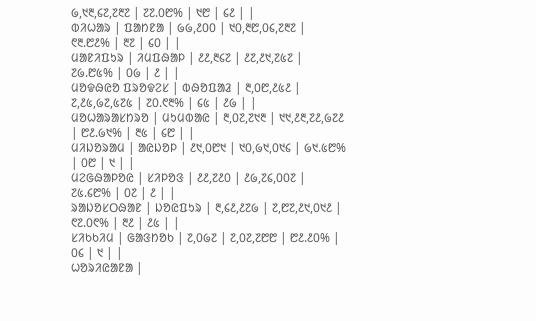᱙,᱑᱓,᱔᱗,᱗᱓᱗ | ᱗᱗.᱐᱘% | ᱑᱘ | ᱔᱒ | |
ᱵᱤᱦᱟᱨ | ᱯᱟᱴᱱᱟ | ᱙᱙,᱒᱐᱐ | ᱑᱐,᱓᱘,᱐᱔,᱗᱓᱗ | ᱖᱓.᱘᱒% | ᱓᱗ | ᱔᱐ | |
ᱢᱟᱱᱤᱯᱩᱨ | ᱤᱢᱯᱷᱟᱞ | ᱒᱒,᱓᱔᱗ | ᱒᱗,᱒᱑,᱗᱕᱗ | ᱗᱙.᱘᱕% | ᱐᱙ | ᱒ | |
ᱢᱚᱫᱷᱭᱚ ᱯᱨᱚᱫᱮᱥ | ᱵᱷᱚᱯᱟᱲ | ᱓,᱐᱘,᱒᱕᱒ | ᱗,᱒᱕,᱙᱗,᱕᱗᱕ | ᱗᱐.᱖᱓% | ᱔᱕ | ᱒᱙ | |
ᱢᱚᱦᱟᱨᱟᱥᱴᱨᱚ | ᱢᱩᱢᱵᱟᱭ | ᱓,᱐᱗,᱗᱑᱓ | ᱑᱑,᱒᱓,᱗᱒,᱙᱗᱒ | ᱘᱒.᱙᱑% | ᱓᱕ | ᱔᱘ | |
ᱢᱤᱡᱚᱨᱟᱢ | ᱟᱭᱡᱚᱞ | ᱒᱑,᱐᱘᱑ | ᱑᱐,᱙᱑,᱐᱑᱔ | ᱙᱑.᱕᱘% | ᱐᱘ | ᱑ | |
ᱢᱮᱜᱷᱟᱞᱚᱭ | ᱥᱤᱞᱚᱝ | ᱒᱒,᱗᱒᱐ | ᱒᱙,᱗᱔,᱐᱐᱗ | ᱗᱕.᱔᱘% | ᱐᱗ | ᱒ | |
ᱨᱟᱡᱚᱥᱛᱷᱟᱱ | ᱡᱚᱭᱯᱩᱨ | ᱓,᱔᱒,᱒᱗᱙ | ᱗,᱘᱗,᱒᱑,᱐᱑᱒ | ᱖᱗.᱐᱖% | ᱓᱒ | ᱒᱕ | |
ᱥᱤᱠᱠᱤᱢ | ᱜᱟᱝᱴᱚᱠ | ᱗,᱐᱙᱗ | ᱗,᱐᱗,᱗᱘᱘ | ᱘᱒.᱒᱐% | ᱐᱔ | ᱑ | |
ᱦᱚᱨᱤᱭᱟᱱᱟ |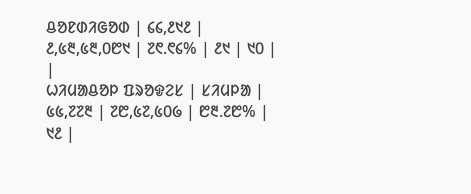ᱪᱚᱱᱰᱤᱜᱚᱰ | ᱔᱔,᱒᱑᱒ | ᱒,᱕᱓,᱕᱓,᱐᱘᱑ | ᱗᱖.᱖᱔% | ᱒᱑ | ᱑᱐ | |
ᱦᱤᱢᱟᱪᱚᱞ ᱯᱨᱚᱫᱮᱥ | ᱥᱤᱢᱞᱟ | ᱕᱕,᱗᱗᱓ | ᱗᱘,᱕᱗,᱕᱐᱙ | ᱘᱓.᱗᱘% | ᱑᱒ |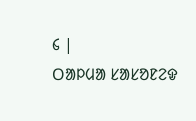᱔ |
ᱛᱟᱞᱢᱟ ᱥᱟᱥᱚᱱᱮᱫ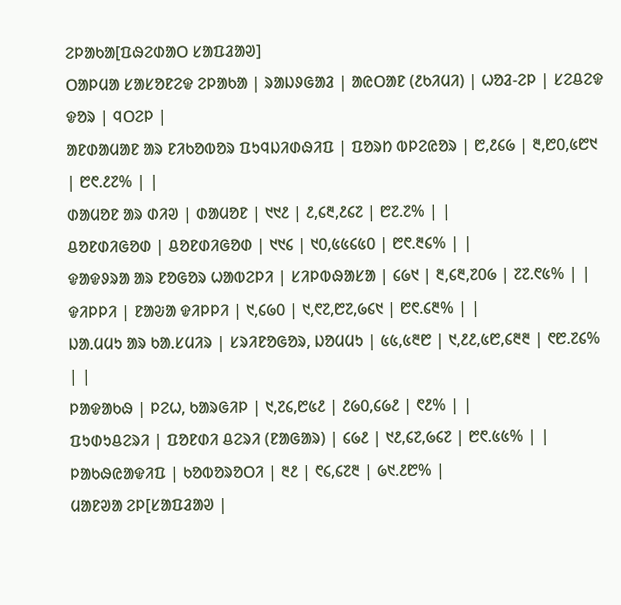ᱮᱞᱟᱠᱟ[ᱯᱷᱮᱰᱟᱛ ᱥᱟᱯᱲᱟᱣ]
ᱛᱟᱞᱢᱟ ᱥᱟᱥᱚᱱᱮᱫ ᱮᱞᱟᱠᱟ | ᱨᱟᱡᱽᱜᱟᱲ | ᱟᱭᱛᱟᱱ (᱒ᱠᱤᱢᱤ) | ᱦᱚᱲ-ᱮᱞ | ᱥᱮᱪᱮᱫ ᱫᱚᱨ | ᱧᱛᱮᱞ |
ᱟᱱᱰᱟᱢᱟᱱ ᱟᱨ ᱱᱤᱠᱚᱵᱚᱨ ᱯᱩᱧᱡᱤᱰᱷᱤᱯ | ᱯᱚᱨᱴ ᱵᱞᱮᱭᱚᱨ | ᱘,᱒᱔᱙ | ᱓,᱘᱐,᱕᱘᱑ | ᱘᱖.᱒᱗% | |
ᱰᱟᱢᱚᱱ ᱟᱨ ᱰᱤᱣ | ᱰᱟᱢᱚᱱ | ᱑᱑᱒ | ᱒,᱔᱓,᱒᱔᱗ | ᱘᱗.᱗% | |
ᱪᱚᱱᱰᱤᱜᱚᱰ | ᱪᱚᱱᱰᱤᱜᱚᱰ | ᱑᱑᱔ | ᱑᱐,᱕᱕᱔᱕᱐ | ᱘᱖.᱓᱔% | |
ᱫᱟᱫᱽᱨᱟ ᱟᱨ ᱱᱚᱜᱚᱨ ᱦᱟᱵᱮᱞᱤ | ᱥᱤᱞᱵᱷᱟᱥᱟ | ᱔᱙᱑ | ᱓,᱔᱓,᱗᱐᱙ | ᱗᱗.᱖᱕% | |
ᱫᱤᱞᱞᱤ | ᱱᱟᱶᱟ ᱫᱤᱞᱞᱤ | ᱑,᱔᱙᱐ | ᱑,᱖᱗,᱘᱗,᱙᱔᱑ | ᱘᱖.᱔᱓% | |
ᱡᱟᱹᱢᱢᱩ ᱟᱨ ᱠᱟᱹᱥᱢᱤᱨ | ᱥᱨᱤᱱᱚᱜᱚᱨ, ᱡᱚᱢᱢᱩ | ᱕᱕,᱕᱓᱘ | ᱑,᱒᱒,᱕᱘,᱔᱓᱓ | ᱖᱘.᱗᱔% | |
ᱞᱟᱫᱟᱠᱷ | ᱞᱮᱦ, ᱠᱟᱨᱜᱤᱞ | ᱑,᱗᱔,᱘᱕᱒ | ᱒᱙᱐,᱔᱙᱒ | ᱖᱒% | |
ᱯᱩᱰᱩᱪᱮᱨᱤ | ᱯᱚᱱᱰᱤ ᱪᱮᱨᱤ (ᱱᱟᱜᱟᱨ) | ᱔᱙᱒ | ᱑᱒,᱔᱗,᱙᱔᱗ | ᱘᱖.᱕᱕% | |
ᱞᱟᱠᱷᱭᱟᱫᱤᱯ | ᱠᱚᱵᱚᱨᱚᱛᱤ | ᱓᱒ | ᱖᱔,᱔᱗᱓ | ᱙᱑.᱒᱘% |
ᱢᱟᱱᱣᱟ ᱮᱞ[ᱥᱟᱯᱲᱟᱣ |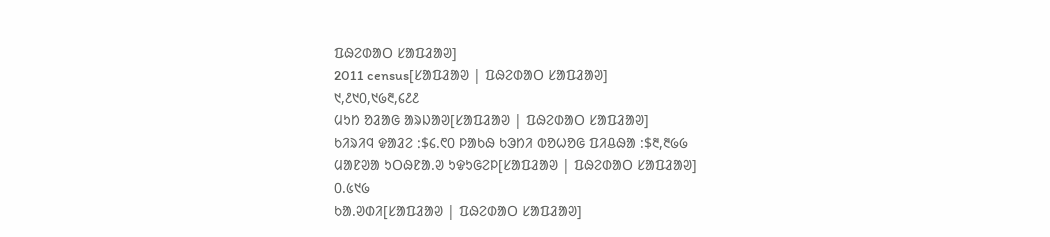ᱯᱷᱮᱰᱟᱛ ᱥᱟᱯᱲᱟᱣ]
2011 census[ᱥᱟᱯᱲᱟᱣ | ᱯᱷᱮᱰᱟᱛ ᱥᱟᱯᱲᱟᱣ]
᱑,᱒᱑᱐,᱑᱙᱓,᱔᱒᱒
ᱢᱩᱴ ᱚᱲᱟᱜ ᱟᱨᱡᱟᱣ[ᱥᱟᱯᱲᱟᱣ | ᱯᱷᱮᱰᱟᱛ ᱥᱟᱯᱲᱟᱣ]
ᱠᱤᱨᱤᱧ ᱫᱟᱲᱮ ᱺ$᱔.᱖᱐ ᱞᱟᱠᱷ ᱠᱳᱴᱤ ᱵᱚᱦᱚᱜ ᱯᱤᱪᱷᱟ :$᱓,᱓᱙᱙
ᱢᱟᱱᱣᱟ ᱩᱛᱷᱱᱟ.ᱣ ᱩᱫᱩᱜᱮᱞ[ᱥᱟᱯᱲᱟᱣ | ᱯᱷᱮᱰᱟᱛ ᱥᱟᱯᱲᱟᱣ]
᱐.᱕᱑᱙
ᱠᱟ.ᱣᱰᱤ[ᱥᱟᱯᱲᱟᱣ | ᱯᱷᱮᱰᱟᱛ ᱥᱟᱯᱲᱟᱣ]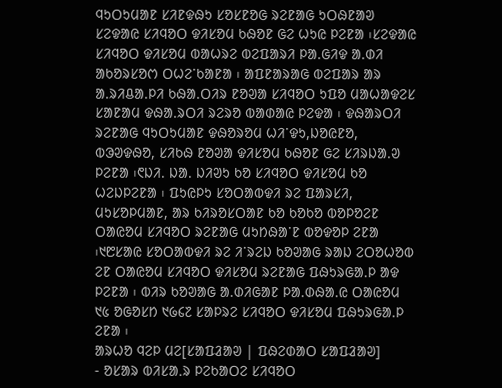ᱧᱩᱛᱩᱢᱟᱱ ᱥᱤᱱᱫᱷᱩ ᱥᱚᱥᱱᱚᱜ ᱨᱮᱱᱟᱜ ᱩᱛᱷᱱᱟᱣ ᱥᱮᱫᱟᱭ ᱥᱤᱧᱚᱛ ᱫᱤᱥᱚᱢ ᱠᱷᱚᱱ ᱜᱮ ᱦᱩᱭ ᱞᱮᱱᱟ ᱾ᱥᱮᱫᱟᱭ ᱥᱤᱧᱚᱛ ᱫᱤᱥᱚᱢ ᱵᱟᱦᱨᱮ ᱵᱮᱯᱟᱨᱤ ᱞᱟ.ᱜᱤᱫ ᱟ.ᱰᱤ ᱟᱠᱚᱨᱥᱚᱬ ᱛᱦᱮᱸᱠᱟᱱᱟ ᱾ ᱟᱯᱱᱟᱨᱟᱜ ᱵᱮᱯᱟᱨ ᱟᱨ ᱟ.ᱨᱤᱪᱟ.ᱞᱤ ᱠᱷᱟ.ᱛᱤᱨ ᱱᱚᱣᱟ ᱥᱤᱧᱚᱛ ᱩᱯᱚ ᱢᱟᱦᱟᱫᱮᱥ ᱥᱟᱱᱟᱢ ᱫᱷᱟ.ᱨᱛᱤ ᱨᱮᱨᱚ ᱵᱟᱰᱟᱭ ᱞᱮᱫᱟ ᱾ ᱫᱷᱟᱨᱛᱤ ᱨᱮᱱᱟᱜ ᱧᱩᱛᱩᱢᱟᱱ ᱫᱷᱚᱨᱚᱢ ᱦᱤᱸᱫᱩ,ᱡᱚᱭᱱᱚ, ᱵᱳᱣᱫᱷᱚ, ᱥᱤᱠᱷ ᱱᱚᱣᱟ ᱫᱤᱥᱚᱢ ᱠᱷᱚᱱ ᱜᱮ ᱥᱤᱨᱡᱟ.ᱣ ᱞᱮᱱᱟ ᱾᱖ᱡᱤ. ᱡᱟ. ᱡᱤᱣᱩ ᱠᱚ ᱥᱤᱧᱚᱛ ᱫᱤᱥᱚᱢ ᱠᱚ ᱦᱮᱡᱞᱮᱱᱟ ᱾ ᱯᱩᱭᱞᱩ ᱥᱚᱛᱟᱵᱫᱤ ᱨᱮ ᱯᱟᱨᱥᱤ, ᱢᱩᱥᱚᱞᱢᱟᱱ, ᱟᱨ ᱠᱤᱨᱚᱥᱛᱟᱱ ᱠᱚ ᱠᱚᱠᱚ ᱵᱚᱞᱚᱮᱱ ᱛᱟᱭᱚᱢ ᱥᱤᱧᱚᱛ ᱨᱮᱱᱟᱜ ᱢᱩᱴᱷᱟᱸᱱ ᱵᱚᱫᱚᱞ ᱮᱱᱟ ᱾᱑᱘ᱥᱟᱭ ᱥᱚᱛᱟᱵᱫᱤ ᱨᱮ ᱤᱸᱨᱮᱡ ᱠᱚᱣᱟᱜ ᱨᱟᱡ ᱮᱛᱚᱦᱚᱵ ᱮᱱ ᱛᱟᱭᱚᱢ ᱥᱤᱧᱚᱛ ᱫᱤᱥᱚᱢ ᱨᱮᱱᱟᱜ ᱯᱷᱩᱨᱜᱟ.ᱞ ᱟᱫ ᱞᱮᱱᱟ ᱾ ᱵᱤᱨ ᱠᱚᱣᱟᱜ ᱟ.ᱰᱤᱜᱟᱱ ᱞᱟ.ᱰᱷᱟ.ᱭ ᱛᱟᱭᱚᱢ ᱑᱕ ᱚᱜᱚᱥᱴ ᱑᱙᱔᱗ ᱥᱟᱞᱨᱮ ᱥᱤᱧᱚᱛ ᱫᱤᱥᱚᱢ ᱯᱷᱩᱨᱜᱟ.ᱞ ᱮᱱᱟ ᱾
ᱟᱨᱦᱚ ᱧᱮᱞ ᱢᱮ[ᱥᱟᱯᱲᱟᱣ | ᱯᱷᱮᱰᱟᱛ ᱥᱟᱯᱲᱟᱣ]
- ᱚᱥᱟᱨ ᱵᱤᱥᱟᱹᱨ ᱞᱮᱠᱟᱛᱮ ᱥᱤᱧᱚᱛ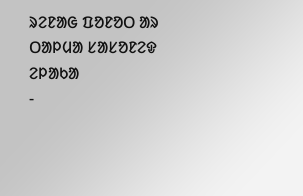ᱨᱮᱱᱟᱜ ᱯᱚᱱᱚᱛ ᱟᱨ ᱛᱟᱞᱢᱟ ᱥᱟᱥᱚᱱᱮᱫ ᱮᱞᱟᱠᱟ
-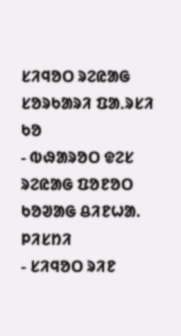ᱥᱤᱧᱚᱛ ᱨᱮᱭᱟᱜ ᱥᱚᱨᱠᱟᱨᱤ ᱯᱟᱹᱨᱥᱤ ᱠᱚ
- ᱵᱷᱟᱨᱚᱛ ᱫᱮᱥ ᱨᱮᱭᱟᱜ ᱯᱚᱱᱚᱛ ᱠᱚᱣᱟᱜ ᱪᱤᱱᱦᱟ. ᱞᱤᱥᱴᱤ
- ᱥᱤᱧᱚᱛ ᱨᱤᱱ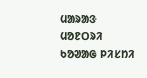ᱢᱟᱨᱟᱝ ᱢᱚᱱᱛᱨᱤ ᱠᱚᱣᱟᱜ ᱞᱤᱥᱴᱤ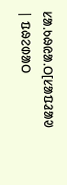ᱥᱟᱹᱠᱷᱭᱟᱹᱛ[ᱥᱟᱯᱲᱟᱣ | ᱯᱷᱮᱰᱟᱛ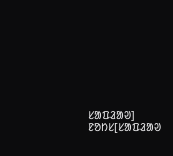ᱥᱟᱯᱲᱟᱣ]
ᱱᱚᱴᱥ[ᱥᱟᱯᱲᱟᱣ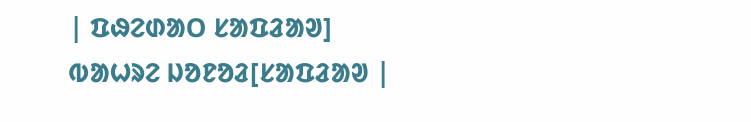| ᱯᱷᱮᱰᱟᱛ ᱥᱟᱯᱲᱟᱣ]
ᱵᱟᱦᱨᱮ ᱡᱚᱱᱚᱲ[ᱥᱟᱯᱲᱟᱣ |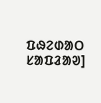ᱯᱷᱮᱰᱟᱛ ᱥᱟᱯᱲᱟᱣ]